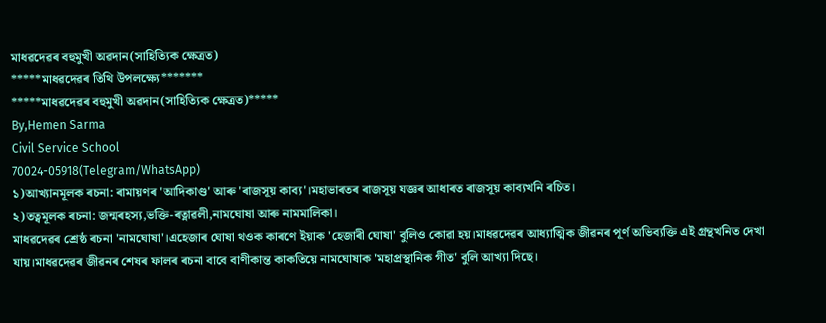মাধৱদেৱৰ বহুমুখী অৱদান(সাহিত্যিক ক্ষেত্ৰত)
*****মাধৱদেৱৰ তিথি উপলক্ষ্যে*******
*****মাধৱদেৱৰ বহুমুখী অৱদান(সাহিত্যিক ক্ষেত্ৰত)*****
By,Hemen Sarma
Civil Service School
70024-05918(Telegram/WhatsApp)
১)আখ্যানমূলক ৰচনা: ৰামায়ণৰ 'আদিকাণ্ড' আৰু 'ৰাজসূয় কাব্য'।মহাভাৰতৰ ৰাজসূয় যজ্ঞৰ আধাৰত ৰাজসূয় কাব্যখনি ৰচিত।
২)তত্বমূলক ৰচনা: জন্মৰহস্য,ভক্তি-ৰত্নাৱলী,নামঘোষা আৰু নামমালিকা।
মাধৱদেৱৰ শ্ৰেষ্ঠ ৰচনা 'নামঘোষা'।এহেজাৰ ঘোষা থওক কাৰণে ইয়াক 'হেজাৰী ঘোষা' বুলিও কোৱা হয়।মাধৱদেৱৰ আধ্যাত্মিক জীৱনৰ পূৰ্ণ অভিব্যক্তি এই গ্ৰন্থখনিত দেখা যায়।মাধৱদেৱৰ জীৱনৰ শেষৰ ফালৰ ৰচনা বাবে বাণীকান্ত কাকতিয়ে নামঘোষাক 'মহাপ্ৰস্থানিক গীত' বুলি আখ্যা দিছে।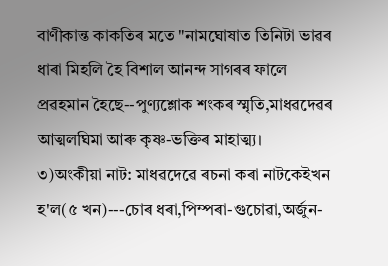বাণীকান্ত কাকতিৰ মতে "নামঘোষাত তিনিটা ভাৱৰ ধাৰা মিহলি হৈ বিশাল আনন্দ সাগৰৰ ফালে প্ৰৱহমান হৈছে--পুণ্যশ্লোক শংকৰ স্মৃতি,মাধৱদেৱৰ আত্মলঘিমা আৰু কৃষ্ণ-ভক্তিৰ মাহাত্ম্য।
৩)অংকীয়া নাট: মাধৱদেৱে ৰচনা কৰা নাটকেইখন হ'ল(৫ খন)---চোৰ ধৰা,পিম্পৰা-গুচোৱা,অৰ্জুন-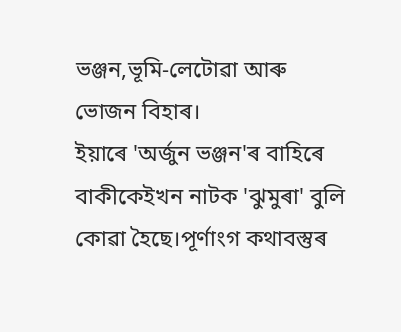ভঞ্জন,ভূমি-লেটোৱা আৰু ভোজন বিহাৰ।
ইয়াৰে 'অৰ্জুন ভঞ্জন'ৰ বাহিৰে বাকীকেইখন নাটক 'ঝুমুৰা' বুলি কোৱা হৈছে।পূৰ্ণাংগ কথাবস্তুৰ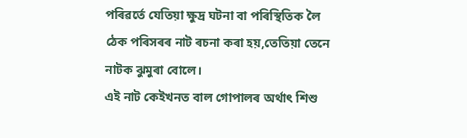পৰিৱৰ্তে যেতিয়া ক্ষুদ্ৰ ঘটনা বা পৰিস্থিতিক লৈ ঠেক পৰিসৰৰ নাট ৰচনা কৰা হয়,তেতিয়া তেনে নাটক ঝুমুৰা বোলে।
এই নাট কেইখনত বাল গোপালৰ অৰ্থাৎ শিশু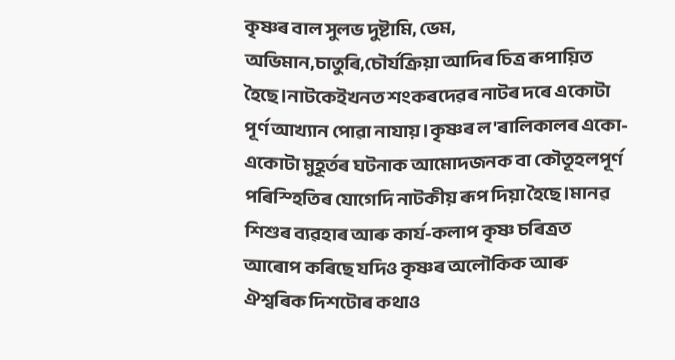কৃষ্ণৰ বাল সুলভ দুষ্টামি, ভেম, অভিমান,চাতুৰি,চৌর্যক্ৰিয়া আদিৰ চিত্ৰ ৰূপায়িত হৈছে।নাটকেইখনত শংকৰদেৱৰ নাটৰ দৰে একোটা পূৰ্ণ আখ্যান পোৱা নাযায়।কৃষ্ণৰ ল'ৰালিকালৰ একো-একোটা মুহূৰ্তৰ ঘটনাক আমোদজনক বা কৌতূহলপূৰ্ণ পৰিস্হিতিৰ যোগেদি নাটকীয় ৰূপ দিয়া হৈছে।মানৱ শিশুৰ ব্যৱহাৰ আৰু কাৰ্য-কলাপ কৃষ্ণ চৰিত্ৰত আৰোপ কৰিছে যদিও কৃষ্ণৰ অলৌকিক আৰু ঐশ্বৰিক দিশটোৰ কথাও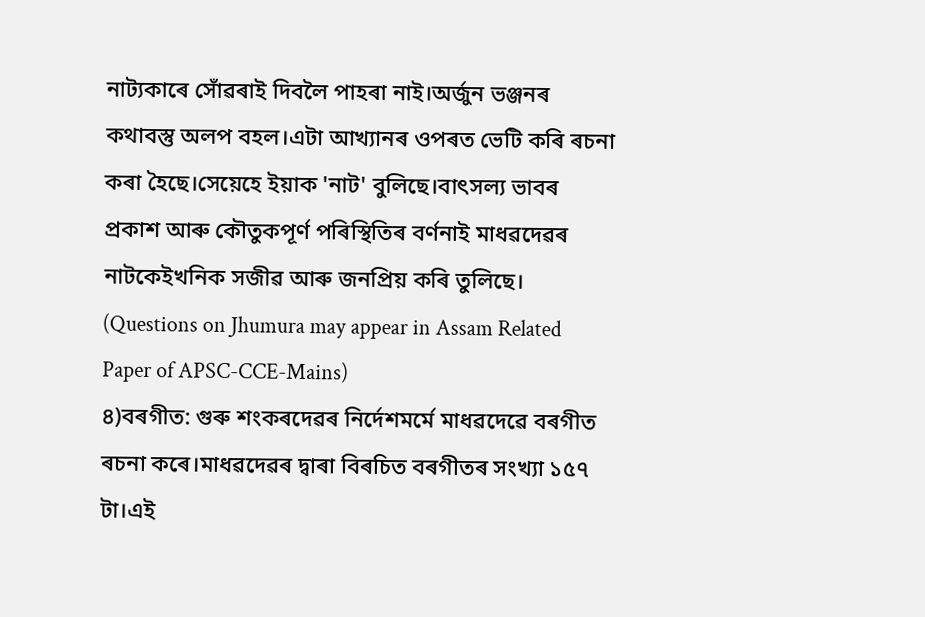নাট্যকাৰে সোঁৱৰাই দিবলৈ পাহৰা নাই।অৰ্জুন ভঞ্জনৰ কথাবস্তু অলপ বহল।এটা আখ্যানৰ ওপৰত ভেটি কৰি ৰচনা কৰা হৈছে।সেয়েহে ইয়াক 'নাট' বুলিছে।বাৎসল্য ভাবৰ প্ৰকাশ আৰু কৌতুকপূৰ্ণ পৰিস্থিতিৰ বৰ্ণনাই মাধৱদেৱৰ নাটকেইখনিক সজীৱ আৰু জনপ্ৰিয় কৰি তুলিছে।
(Questions on Jhumura may appear in Assam Related Paper of APSC-CCE-Mains)
৪)বৰগীত: গুৰু শংকৰদেৱৰ নিৰ্দেশমৰ্মে মাধৱদেৱে বৰগীত ৰচনা কৰে।মাধৱদেৱৰ দ্বাৰা বিৰচিত বৰগীতৰ সংখ্যা ১৫৭ টা।এই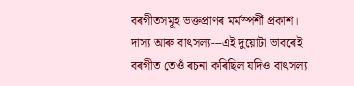বৰগীতসমূহ ভক্তপ্ৰাণৰ মৰ্মস্পৰ্শী প্ৰকাশ।
দাস্য আৰু বাৎসল্য---এই দুয়োটা ভাবৰেই বৰগীত তেওঁ ৰচনা কৰিছিল যদিও বাৎসল্য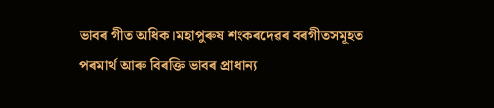ভাবৰ গীত অধিক।মহাপুৰুষ শংকৰদেৱৰ বৰগীতসমূহত পৰমাৰ্থ আৰু বিৰক্তি ভাবৰ প্ৰাধান্য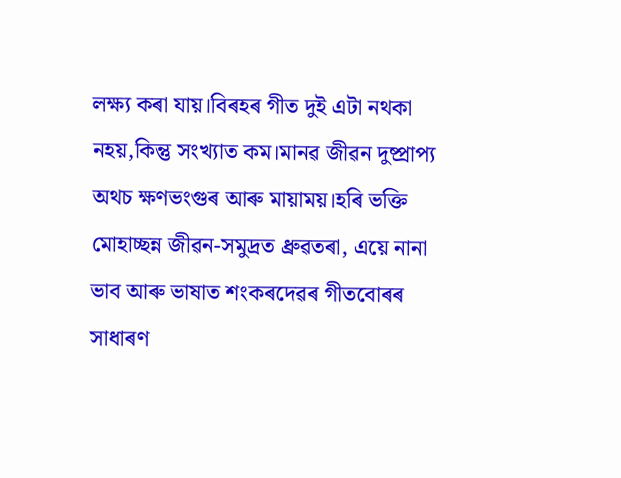লক্ষ্য কৰা যায়।বিৰহৰ গীত দুই এটা নথকা নহয়,কিন্তু সংখ্যাত কম।মানৱ জীৱন দুষ্প্ৰাপ্য অথচ ক্ষণভংগুৰ আৰু মায়াময়।হৰি ভক্তি মোহাচ্ছন্ন জীৱন-সমুদ্ৰত ধ্ৰুৱতৰা, এয়ে নানা ভাব আৰু ভাষাত শংকৰদেৱৰ গীতবোৰৰ সাধাৰণ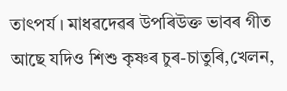তাৎপৰ্য। মাধৱদেৱৰ উপৰিউক্ত ভাবৰ গীত আছে যদিও শিশু কৃষ্ণৰ চুৰ-চাতুৰি,খেলন,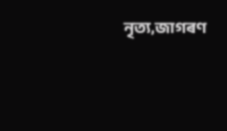নৃত্য,জাগৰণ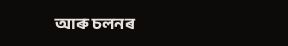আৰু চলনৰ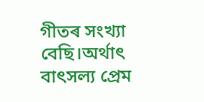গীতৰ সংখ্যা বেছি।অৰ্থাৎ বাৎসল্য প্ৰেম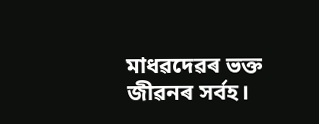মাধৱদেৱৰ ভক্ত জীৱনৰ সৰ্বহ।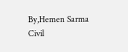By,Hemen Sarma
Civil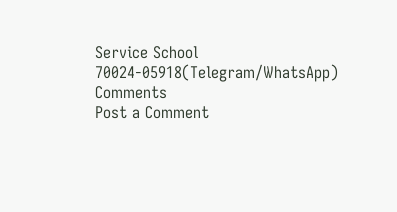Service School
70024-05918(Telegram/WhatsApp)
Comments
Post a Comment